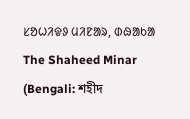ᱥᱚᱦᱤᱫᱽ ᱢᱤᱱᱟᱨ, ᱰᱷᱟᱠᱟ
The Shaheed Minar (Bengali: শহীদ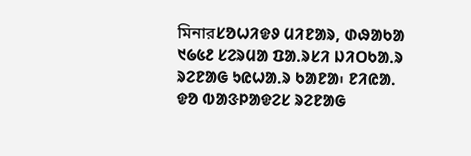মিনারᱥᱚᱦᱤᱫᱽ ᱢᱤᱱᱟᱨ, ᱰᱷᱟᱠᱟ ᱑᱙᱕᱒ ᱥᱮᱨᱢᱟ ᱯᱟᱹᱨᱥᱤ ᱡᱤᱛᱠᱟᱹᱨ ᱨᱮᱱᱟᱜ ᱩᱭᱦᱟᱹᱨ ᱠᱟᱱᱟ᱾ ᱱᱤᱭᱟᱹ ᱫᱚ ᱵᱟᱝᱞᱟᱫᱮᱥ ᱨᱮᱱᱟᱜ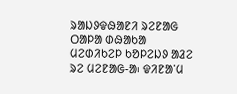ᱨᱟᱡᱽᱫᱷᱟᱱᱤ ᱨᱮᱱᱟᱜ ᱛᱟᱞᱟ ᱰᱷᱟᱠᱟ ᱢᱮᱰᱤᱠᱮᱞ ᱠᱚᱞᱮᱡᱽ ᱟᱲᱮ ᱨᱮ ᱢᱮᱱᱟᱜ-ᱟ᱾ ᱫᱤᱱᱟᱸᱢ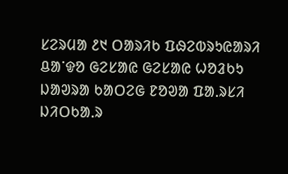ᱥᱮᱨᱢᱟ ᱒᱑ ᱛᱟᱨᱤᱠ ᱯᱷᱮᱵᱨᱩᱭᱟᱨᱤ ᱪᱟᱸᱫᱚ ᱜᱮᱥᱟᱭ ᱜᱮᱥᱟᱭ ᱦᱚᱲᱠᱩ ᱡᱟᱣᱨᱟ ᱠᱟᱛᱮᱜ ᱱᱚᱣᱟ ᱯᱟᱹᱨᱥᱤ ᱡᱤᱛᱠᱟᱹᱨ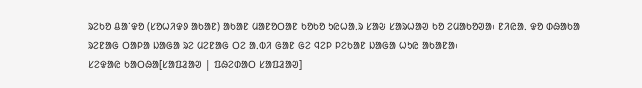ᱨᱮᱠᱚ ᱪᱟᱸᱫᱚ (ᱥᱚᱦᱤᱫᱽ ᱟᱠᱟᱱ) ᱟᱠᱟᱱ ᱢᱟᱱᱚᱛᱟᱱ ᱠᱚᱠᱚ ᱩᱭᱦᱟᱹᱨ ᱥᱟᱶ ᱥᱟᱨᱦᱟᱣ ᱠᱚ ᱮᱢᱟᱠᱚᱣᱟ᱾ ᱱᱤᱭᱟᱹ ᱫᱚ ᱰᱷᱟᱠᱟ ᱨᱮᱱᱟᱜ ᱛᱟᱞᱟ ᱡᱟᱜᱟ ᱨᱮ ᱢᱮᱱᱟᱜ ᱛᱮ ᱟᱹᱵᱤ ᱜᱟᱱ ᱜᱮ ᱧᱮᱞ ᱞᱮᱠᱟᱱ ᱡᱟᱜᱟ ᱦᱩᱭ ᱟᱠᱟᱱᱟ᱾
ᱥᱮᱫᱟᱭ ᱠᱟᱛᱷᱟ[ᱥᱟᱯᱲᱟᱣ | ᱯᱷᱮᱰᱟᱛ ᱥᱟᱯᱲᱟᱣ]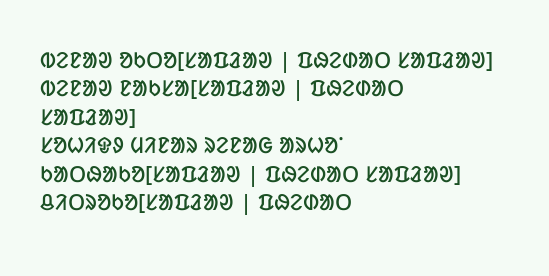ᱵᱮᱱᱟᱣ ᱚᱠᱛᱚ[ᱥᱟᱯᱲᱟᱣ | ᱯᱷᱮᱰᱟᱛ ᱥᱟᱯᱲᱟᱣ]
ᱵᱮᱱᱟᱣ ᱱᱟᱠᱥᱟ[ᱥᱟᱯᱲᱟᱣ | ᱯᱷᱮᱰᱟᱛ ᱥᱟᱯᱲᱟᱣ]
ᱥᱚᱦᱤᱫᱽ ᱢᱤᱱᱟᱨ ᱨᱮᱱᱟᱜ ᱟᱨᱦᱚᱸ ᱠᱟᱛᱷᱟᱠᱚ[ᱥᱟᱯᱲᱟᱣ | ᱯᱷᱮᱰᱟᱛ ᱥᱟᱯᱲᱟᱣ]
ᱪᱤᱛᱨᱚᱠᱚ[ᱥᱟᱯᱲᱟᱣ | ᱯᱷᱮᱰᱟᱛ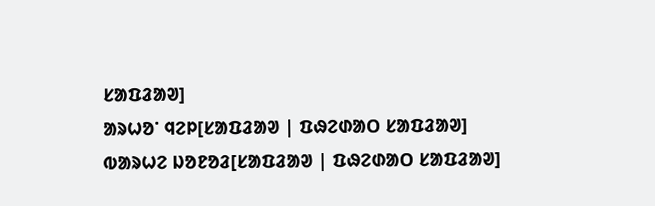ᱥᱟᱯᱲᱟᱣ]
ᱟᱨᱦᱚᱸ ᱧᱮᱞ[ᱥᱟᱯᱲᱟᱣ | ᱯᱷᱮᱰᱟᱛ ᱥᱟᱯᱲᱟᱣ]
ᱵᱟᱨᱦᱮ ᱡᱚᱱᱚᱲ[ᱥᱟᱯᱲᱟᱣ | ᱯᱷᱮᱰᱟᱛ ᱥᱟᱯᱲᱟᱣ]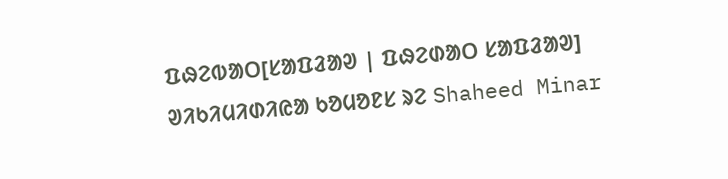ᱯᱷᱮᱵᱟᱛ[ᱥᱟᱯᱲᱟᱣ | ᱯᱷᱮᱰᱟᱛ ᱥᱟᱯᱲᱟᱣ]
ᱣᱤᱠᱤᱢᱤᱰᱤᱭᱟ ᱠᱚᱢᱚᱱᱥ ᱨᱮ Shaheed Minar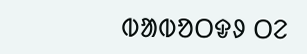ᱵᱟᱵᱚᱛᱫᱽ ᱛᱮ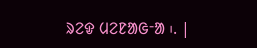ᱨᱮᱫ ᱢᱮᱱᱟᱜᱼᱟ ᱾. |